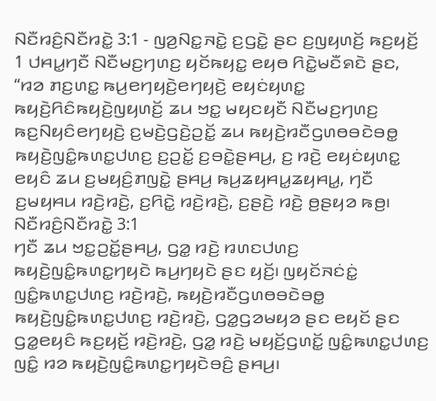ꤡꤢꤪꤙꤢꤨ꤬ꤡꤢꤪꤙꤢꤧ꤭ 3:1 - ꤜꤤ꤬ꤡꤢ꤭ꤏꤢꤧ꤭ ꤢ꤬ꤞꤢꤧ꤭ ꤔꤢ ꤢ꤬ꤜꤟꤛꤢꤩ꤬ ꤒꤢ꤬ꤟꤢꤩ꤬
1 ꤓꤌꤣ꤭ꤚꤢꤪ ꤡꤢꤪꤗꤢ꤬ꤚꤛꤢ꤬ ꤟꤢꤩꤒꤟꤢ꤭ ꤕꤟꤥ ꤖꤢꤧ꤭ꤗꤢꤪꤎꤢꤧ ꤔꤢ, “ꤙꤤ ꤊꤢ꤬ꤛꤢ꤭ ꤒꤣ꤬ꤕꤚꤟꤢꤧ꤬ꤕꤚꤟꤢꤧ꤬ ꤕꤟꤢꤦꤟꤛꤢ꤭ ꤒꤟꤢꤧ꤬ꤖꤢꤨꤒꤟꤢꤧ꤬ꤜꤟꤛꤢꤩ꤬ ꤘꤣ ꤠꤢ꤭ ꤗꤟꤢꤟꤢꤪ ꤡꤢꤪꤗꤢ꤬ꤚꤛꤢ꤬ ꤒꤢ꤬ꤡꤟꤢꤨꤕꤚꤟꤢꤧ꤬ ꤢ꤬ꤗꤢꤧ꤬ꤞꤢꤧ꤬ꤑꤢꤩ꤭ ꤘꤣ ꤒꤟꤢꤧ꤬ꤙꤢꤪꤞꤛꤥꤋꤢꤧꤋꤥ꤭ ꤒꤟꤢꤧ꤬ꤜꤢꤨ꤭ꤒꤛꤢ꤭ꤓꤛꤢ꤬ ꤢ꤬ꤑꤢꤩ꤭ ꤢ꤬ꤋꤢꤧ꤭ꤔꤌꤣ꤬, ꤢ꤬ ꤙꤢꤧ꤬ ꤕꤟꤢꤦꤟꤛꤢ꤭ ꤕꤟꤢꤨ ꤘꤣ ꤢ꤬ꤗꤟꤢꤨ꤬ꤊꤜꤢꤧ꤭ ꤔꤌꤣ꤬ ꤒꤣ꤬ꤘꤟꤌꤣ꤭ꤘꤟꤌꤣ꤭, ꤚꤢꤪ ꤢ꤬ꤗꤟꤌꤣ ꤙꤢꤧ꤬ꤙꤢꤧ꤬, ꤢ꤬ꤖꤢꤧ꤭ ꤙꤢꤧ꤬ꤙꤢꤧ꤬, ꤢ꤬ꤔꤢꤧ꤬ ꤙꤢꤧ꤬ ꤥ꤬ꤔꤟꤤ ꤒꤥ꤬꤯
ꤡꤢꤪꤙꤢꤨ꤬ꤡꤢꤪꤙꤢꤧ꤭ 3:1
ꤚꤢꤪ ꤘꤣ ꤠꤢ꤭ꤑꤢꤩ꤭ꤔꤌꤣ꤬, ꤞꤤ꤭ ꤙꤢꤧ꤬ ꤙꤛꤢꤓꤛꤢ꤬ ꤒꤟꤢꤧ꤬ꤜꤢꤨ꤭ꤒꤛꤢ꤭ꤚꤟꤢꤧ ꤒꤣ꤬ꤚꤟꤢꤧ ꤔꤢ ꤟꤢꤩ꤬꤯ ꤜꤟꤢꤩꤏꤢꤦꤢꤦ꤭ ꤜꤢꤨ꤭ꤒꤛꤢ꤭ꤓꤛꤢ꤬ ꤙꤢꤧ꤬ꤙꤢꤧ꤬, ꤒꤟꤢꤧ꤬ꤙꤢꤪꤞꤛꤥꤋꤢꤧꤋꤥ꤭ ꤒꤟꤢꤧ꤬ꤜꤢꤨ꤭ꤒꤛꤢ꤭ꤓꤛꤢ꤬ ꤙꤢꤧ꤬ꤙꤢꤧ꤬, ꤞꤤ꤭ꤞꤤꤗꤟꤤ ꤔꤢ ꤕꤟꤢꤩ ꤔꤢ ꤞꤤ꤭ꤕꤟꤢꤨ ꤒꤢ꤬ꤟꤢꤩ꤬ ꤙꤢꤧ꤬ꤙꤢꤧ꤬, ꤞꤤ꤭ ꤙꤢꤧ꤬ ꤗꤟꤢꤩ꤬ꤞꤛꤢꤩ꤭ ꤜꤢꤨ꤭ꤒꤛꤢ꤭ꤓꤛꤢ꤬ ꤜꤢꤨ꤭ ꤙꤤ ꤒꤟꤢꤧ꤬ꤜꤢꤨ꤭ꤒꤛꤢ꤭ꤚꤟꤢꤧꤋꤢꤨ꤬ ꤔꤌꤣ꤬꤯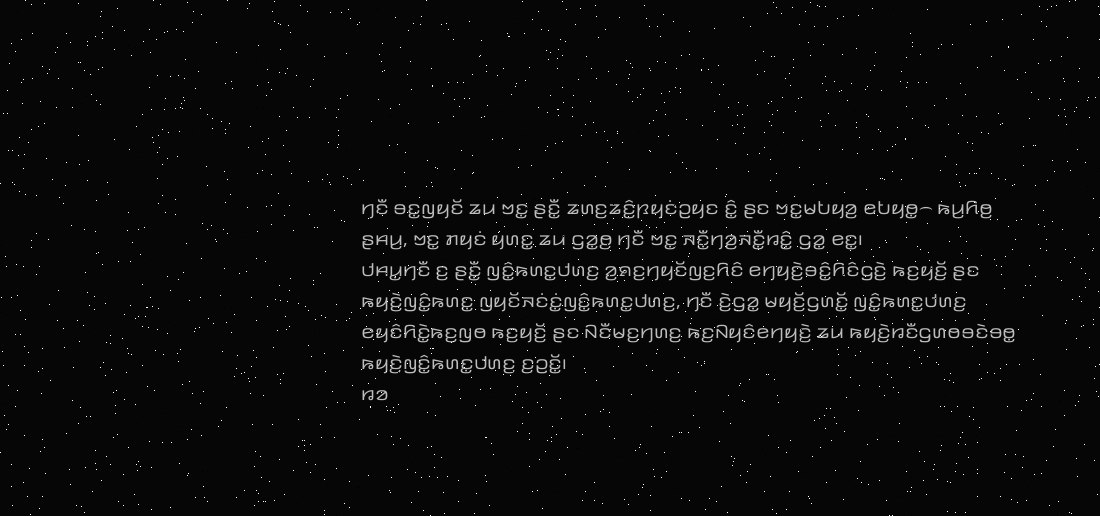ꤚꤢꤪ ꤋꤢ꤭ꤜꤟꤢꤩ ꤘꤣ ꤠꤢ꤭ ꤔꤢꤪ꤭ ꤘꤛꤢ꤬ꤘꤢꤨ꤬ꤐꤟꤢꤦꤑꤟꤢ ꤢꤨ꤭ ꤔꤢ ꤠꤢ꤭ꤗꤝꤟꤤ꤬ ꤕꤝꤟꤥ꤭꤮ ꤒꤣ꤬ꤖꤥ꤬ ꤔꤌꤣ꤬, ꤠꤢ꤭ ꤊꤟꤢꤦ ꤟꤛꤢ꤭ ꤘꤣ ꤞꤤ꤭ꤥ꤬ ꤚꤢꤪ ꤠꤢ꤭ ꤏꤢꤪ꤭ꤚꤤ꤬ꤏꤢꤪ꤭ꤙꤢꤨ꤭ ꤞꤤ꤭ ꤕꤢ꤭꤯
ꤓꤌꤣ꤭ꤚꤢꤪ ꤢ꤬ ꤔꤢꤪ꤭ ꤜꤢꤨ꤭ꤒꤛꤢ꤭ꤓꤛꤢ꤬ ꤤ꤬ꤎꤢ꤬ꤚꤟꤢꤩꤜꤢ꤬ꤖꤢꤨ ꤕꤚꤟꤢꤧ꤬ꤋꤢꤨ꤭ꤖꤢꤨꤞꤢꤧ꤬ ꤒꤢ꤬ꤟꤢꤩ꤬ ꤔꤢ ꤒꤟꤢꤧ꤬ꤜꤢꤨ꤭ꤒꤛꤢ꤭ ꤜꤟꤢꤩꤏꤢꤦꤢꤦ꤭ꤜꤢꤨ꤭ꤒꤛꤢ꤭ꤓꤛꤢ꤬, ꤚꤢꤪ ꤢꤧ꤬ꤞꤤ꤭ ꤗꤟꤢꤩ꤬ꤞꤛꤢꤩ꤭ ꤜꤢꤨ꤭ꤒꤛꤢ꤭ꤓꤛꤢ꤬ ꤕꤟꤢꤨꤖꤢꤧ꤭ꤒꤢ꤬ꤜꤥ ꤒꤢ꤬ꤟꤢꤩ꤬ ꤔꤢ ꤡꤢꤪꤗꤢ꤬ꤚꤛꤢ꤬ ꤒꤢ꤬ꤡꤟꤢꤨꤕꤚꤟꤢꤧ꤬ ꤘꤣ ꤒꤟꤢꤧ꤬ꤙꤢꤪꤞꤛꤥꤋꤢꤧꤋꤥ꤭ ꤒꤟꤢꤧ꤬ꤜꤢꤨ꤭ꤒꤛꤢ꤭ꤓꤛꤢ꤬ ꤢ꤬ꤑꤢꤩ꤭꤯
ꤙꤤ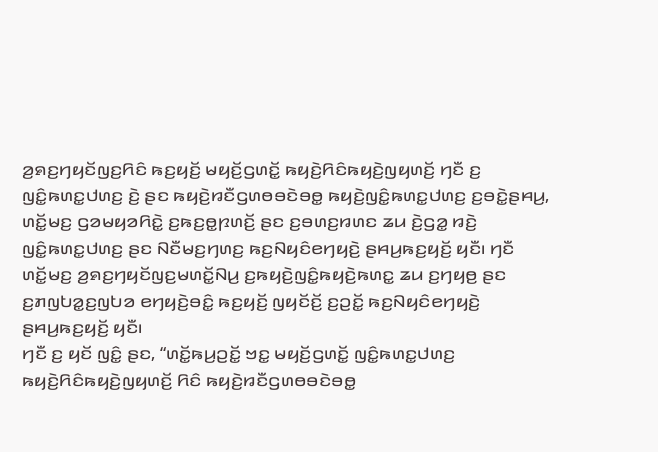ꤤ꤬ꤎꤢ꤬ꤚꤟꤢꤩꤜꤢ꤬ꤖꤢꤨ ꤒꤢ꤬ꤟꤢꤩ꤬ ꤗꤟꤢꤩ꤬ꤞꤛꤢꤩ꤭ ꤒꤟꤢꤧ꤬ꤖꤢꤨꤒꤟꤢꤧ꤬ꤜꤟꤛꤢꤩ꤬ ꤚꤢꤪ ꤢ꤬ ꤜꤢꤨ꤭ꤒꤛꤢ꤭ꤓꤛꤢ꤬ ꤢꤧ꤬ ꤔꤢ ꤒꤟꤢꤧ꤬ꤙꤢꤪꤞꤛꤥꤋꤢꤧꤋꤥ꤭ ꤒꤟꤢꤧ꤬ꤜꤢꤨ꤭ꤒꤛꤢ꤭ꤓꤛꤢ꤬ ꤢ꤬ꤋꤢꤧ꤭ꤔꤌꤣ꤬, ꤛꤢꤩ꤭ꤗꤢ꤬ ꤞꤤꤗꤟꤤꤖꤢꤧ꤭ ꤢ꤬ꤒꤢ꤬ꤥ꤭ꤐꤛꤢꤩ꤬ ꤔꤢ ꤢ꤬ꤋꤛꤢ꤬ꤙꤛꤢ ꤘꤣ ꤢꤧ꤬ꤞꤤ꤭ ꤙꤢꤧ꤬ ꤜꤢꤨ꤭ꤒꤛꤢ꤭ꤓꤛꤢ꤬ ꤔꤢ ꤡꤢꤪꤗꤢ꤬ꤚꤛꤢ꤬ ꤒꤢ꤬ꤡꤟꤢꤨꤕꤚꤟꤢꤧ꤬ ꤔꤌꤣ꤬ꤒꤢ꤬ꤟꤢꤩ꤬ ꤟꤢꤪ꤯ ꤚꤢꤪ ꤛꤢꤩ꤭ꤗꤢ꤬ ꤤ꤬ꤎꤢ꤬ꤚꤟꤢꤩꤜꤢ꤬ꤗꤛꤢꤩ꤭ꤡꤣ꤬ ꤢ꤬ꤒꤟꤢꤧ꤬ꤜꤢꤨ꤭ꤒꤟꤢꤧ꤬ꤒꤛꤢ꤭ ꤘꤣ ꤢ꤬ꤚꤟꤥ꤬ ꤔꤢ ꤢ꤬ꤊꤜꤝꤤ꤭ꤢ꤬ꤜꤝꤤ ꤕꤚꤟꤢꤧ꤬ꤋꤢꤨ꤭ ꤒꤢ꤬ꤟꤢꤩ꤬ ꤜꤟꤢꤩꤢꤩ꤬ ꤢ꤬ꤑꤢꤩ꤭ ꤒꤢ꤬ꤡꤟꤢꤨꤕꤚꤟꤢꤧ꤬ ꤔꤌꤣ꤬ꤒꤢ꤬ꤟꤢꤩ꤬ ꤟꤢꤪ꤯
ꤚꤢꤪ ꤢ꤬ ꤟꤢꤩ ꤜꤢꤨ꤭ ꤔꤢ, “ꤛꤢꤩ꤭ꤒꤣ꤬ꤑꤢꤩ꤭ ꤠꤢ꤭ ꤗꤟꤢꤩ꤬ꤞꤛꤢꤩ꤭ ꤜꤢꤨ꤭ꤒꤛꤢ꤭ꤓꤛꤢ꤬ ꤒꤟꤢꤧ꤬ꤖꤢꤨꤒꤟꤢꤧ꤬ꤜꤟꤛꤢꤩ꤬ ꤖꤢꤨ ꤒꤟꤢꤧ꤬ꤙꤢꤪꤞꤛꤥꤋꤢꤧꤋꤥ꤭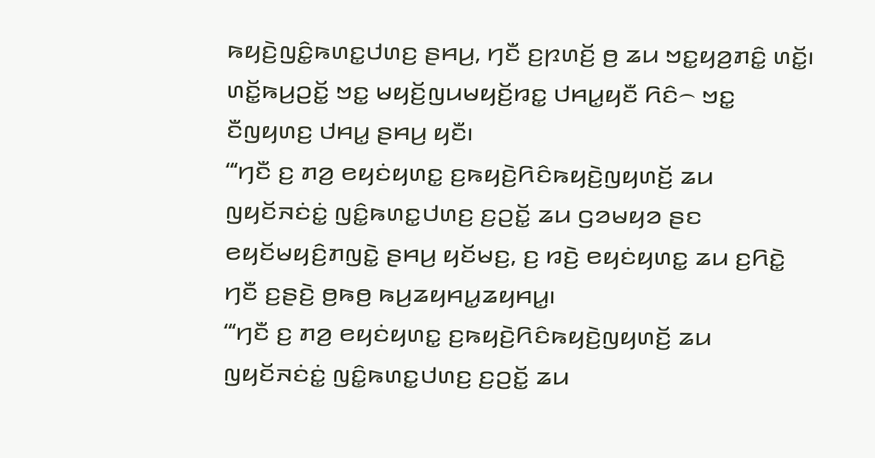ꤒꤟꤢꤧ꤬ꤜꤢꤨ꤭ꤒꤛꤢ꤭ꤓꤛꤢ꤬ ꤔꤌꤣ꤬, ꤚꤢꤪ ꤢ꤬ꤐꤛꤢꤩ꤬ ꤥ꤬ ꤘꤣ ꤠꤢ꤭ꤟꤤ꤬ꤊꤢꤨ꤭ ꤛꤢꤩ꤭꤯ ꤛꤢꤩ꤭ꤒꤣ꤬ꤑꤢꤩ꤭ ꤠꤢ꤭ ꤗꤟꤢꤩ꤬ꤜꤣꤗꤟꤢꤩ꤬ꤙꤢ꤭ ꤓꤌꤣ꤭ꤟꤢꤪ ꤖꤢꤨ꤮ ꤠꤢ꤭ ꤢꤪꤜꤟꤛꤢ꤬ ꤓꤌꤣ꤭ ꤔꤌꤣ꤬ ꤟꤢꤪ꤯
“‘ꤚꤢꤪ ꤢ꤬ ꤊꤤ꤬ ꤕꤟꤢꤦꤟꤛꤢ꤭ ꤢ꤬ꤒꤟꤢꤧ꤬ꤖꤢꤨꤒꤟꤢꤧ꤬ꤜꤟꤛꤢꤩ꤬ ꤘꤣ ꤜꤟꤢꤩꤏꤢꤦꤢꤦ꤭ ꤜꤢꤨ꤭ꤒꤛꤢ꤭ꤓꤛꤢ꤬ ꤢ꤬ꤑꤢꤩ꤭ ꤘꤣ ꤞꤤꤗꤟꤤ ꤔꤢ ꤕꤟꤢꤩꤗꤟꤢꤨ꤬ꤊꤜꤢꤧ꤭ ꤔꤌꤣ꤬ ꤟꤢꤩꤗꤢ꤬, ꤢ꤬ ꤙꤢꤧ꤬ ꤕꤟꤢꤦꤟꤛꤢ꤭ ꤘꤣ ꤢ꤬ꤖꤢꤧ꤭ ꤚꤢꤪ ꤢ꤬ꤔꤢꤧ꤬ ꤥ꤬ꤒꤥ꤬ ꤒꤣ꤬ꤘꤟꤌꤣ꤭ꤘꤟꤌꤣ꤭꤯
“‘ꤚꤢꤪ ꤢ꤬ ꤊꤤ꤬ ꤕꤟꤢꤦꤟꤛꤢ꤭ ꤢ꤬ꤒꤟꤢꤧ꤬ꤖꤢꤨꤒꤟꤢꤧ꤬ꤜꤟꤛꤢꤩ꤬ ꤘꤣ ꤜꤟꤢꤩꤏꤢꤦꤢꤦ꤭ ꤜꤢꤨ꤭ꤒꤛꤢ꤭ꤓꤛꤢ꤬ ꤢ꤬ꤑꤢꤩ꤭ ꤘꤣ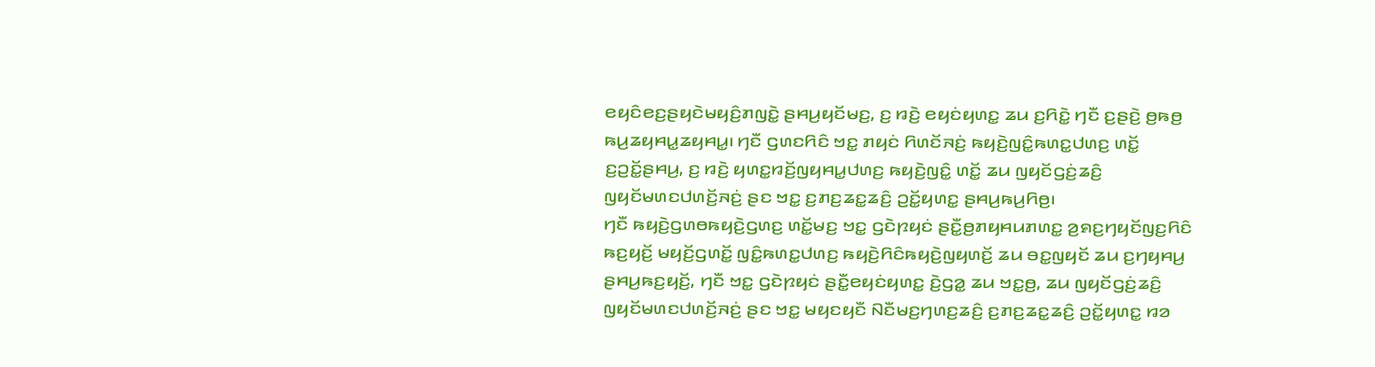ꤕꤟꤢꤨꤕꤢ꤬ꤔꤟꤢꤧꤗꤟꤢꤨ꤬ꤊꤜꤢꤧ꤭ ꤔꤌꤣ꤬ꤟꤢꤩꤗꤢ꤬, ꤢ꤬ ꤙꤢꤧ꤬ ꤕꤟꤢꤦꤟꤛꤢ꤭ ꤘꤣ ꤢ꤬ꤖꤢꤧ꤭ ꤚꤢꤪ ꤢ꤬ꤔꤢꤧ꤬ ꤥ꤬ꤒꤥ꤬ ꤒꤣ꤬ꤘꤟꤌꤣ꤭ꤘꤟꤌꤣ꤭꤯ ꤚꤢꤪ ꤞꤛꤢꤖꤢꤨ ꤠꤢ꤭ ꤊꤟꤢꤦ ꤖꤛꤢꤩꤏꤢꤦ꤬ ꤒꤟꤢꤧ꤬ꤜꤢꤨ꤭ꤒꤛꤢ꤭ꤓꤛꤢ꤬ ꤛꤢꤩ꤭ ꤢ꤬ꤑꤢꤩ꤭ꤔꤌꤣ꤬, ꤢ꤬ ꤙꤢꤧ꤬ ꤟꤛꤢ꤭ꤙꤢꤩ꤬ꤜꤟꤌꤣ꤭ꤓꤛꤢ꤬ ꤒꤟꤢꤧ꤬ꤜꤢꤨ꤭ ꤛꤢꤩ꤭ ꤘꤣ ꤜꤟꤢꤩꤞꤢꤦ꤬ꤘꤢꤨ꤬ ꤜꤟꤢꤩꤗꤛꤢꤓꤛꤢꤩ꤬ꤏꤢꤦ꤬ ꤔꤢ ꤠꤢ꤭ ꤢ꤬ꤊꤢ꤬ꤘꤢ꤭ꤘꤢꤨ꤬ ꤑꤢꤩ꤭ꤟꤛꤢ꤭ ꤔꤌꤣ꤬ꤒꤣ꤬ꤖꤥ꤬꤯
ꤚꤢꤪ ꤒꤟꤢꤧ꤬ꤞꤛꤥꤒꤟꤢꤧ꤬ꤞꤛꤢ꤬ ꤛꤢꤩ꤭ꤗꤢ꤬ ꤠꤢ꤭ ꤞꤢꤧꤐꤟꤢꤦ ꤔꤢꤪ꤭ꤥ꤬ꤊꤟꤌꤣꤊꤛꤢ꤭ ꤤ꤬ꤎꤢ꤬ꤚꤟꤢꤩꤜꤢ꤬ꤖꤢꤨ ꤒꤢ꤬ꤟꤢꤩ꤬ ꤗꤟꤢꤩ꤬ꤞꤛꤢꤩ꤭ ꤜꤢꤨ꤭ꤒꤛꤢ꤭ꤓꤛꤢ꤬ ꤒꤟꤢꤧ꤬ꤖꤢꤨꤒꤟꤢꤧ꤬ꤜꤟꤛꤢꤩ꤬ ꤘꤣ ꤋꤢ꤭ꤜꤟꤢꤩ ꤘꤣ ꤢ꤬ꤚꤟꤌꤣ꤬ ꤔꤌꤣ꤬ꤒꤢ꤬ꤟꤢꤩ꤬, ꤚꤢꤪ ꤠꤢ꤭ ꤞꤢꤧꤐꤟꤢꤦ ꤔꤢꤪ꤭ꤕꤟꤢꤦꤟꤛꤢ꤭ ꤢꤧ꤬ꤞꤤ꤭ ꤘꤣ ꤠꤢ꤭ꤥ꤬, ꤘꤣ ꤜꤟꤢꤩꤞꤢꤦ꤬ꤘꤢꤨ꤬ ꤜꤟꤢꤩꤗꤛꤢꤓꤛꤢꤩ꤬ꤏꤢꤦ꤬ ꤔꤢ ꤠꤢ꤭ ꤗꤟꤢꤟꤢꤪ ꤡꤢꤪꤗꤢ꤬ꤚꤛꤢ꤬ꤘꤢꤨ꤬ ꤢ꤬ꤊꤢ꤬ꤘꤢ꤭ꤘꤢꤨ꤬ ꤑꤢꤩ꤭ꤟꤛꤢ꤭ ꤙꤤ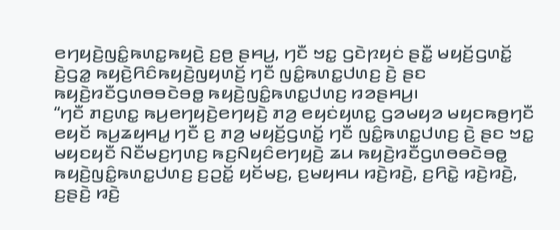ꤕꤚꤟꤢꤧ꤬ꤜꤢꤨ꤭ꤒꤛꤢ꤭ꤒꤟꤢꤧ꤬ ꤢ꤬ꤥ꤬ ꤔꤌꤣ꤬, ꤚꤢꤪ ꤠꤢ꤭ ꤞꤢꤧꤐꤟꤢꤦ ꤔꤢꤪ꤭ ꤗꤟꤢꤩ꤬ꤞꤛꤢꤩ꤭ ꤢꤧ꤬ꤞꤤ꤭ ꤒꤟꤢꤧ꤬ꤖꤢꤨꤒꤟꤢꤧ꤬ꤜꤟꤛꤢꤩ꤬ ꤚꤢꤪ ꤜꤢꤨ꤭ꤒꤛꤢ꤭ꤓꤛꤢ꤬ ꤢꤧ꤬ ꤔꤢ ꤒꤟꤢꤧ꤬ꤙꤢꤪꤞꤛꤥꤋꤢꤧꤋꤥ꤭ ꤒꤟꤢꤧ꤬ꤜꤢꤨ꤭ꤒꤛꤢ꤭ꤓꤛꤢ꤬ ꤙꤤꤔꤌꤣ꤬꤯
“ꤚꤢꤪ ꤊꤢ꤬ꤛꤢ꤭ ꤒꤣ꤬ꤕꤚꤟꤢꤧ꤬ꤕꤚꤟꤢꤧ꤬ ꤊꤤ꤬ ꤕꤟꤢꤦꤟꤛꤢ꤭ ꤞꤤꤗꤟꤤ ꤗꤟꤢꤒꤥ꤬ꤚꤢꤪ ꤕꤟꤢꤩ ꤒꤣ꤬ꤘꤟꤌꤣ꤭ ꤚꤢꤪ ꤢ꤬ ꤊꤤ꤬ ꤗꤟꤢꤩ꤬ꤞꤛꤢꤩ꤭ ꤚꤢꤪ ꤜꤢꤨ꤭ꤒꤛꤢ꤭ꤓꤛꤢ꤬ ꤢꤧ꤬ ꤔꤢ ꤠꤢ꤭ ꤗꤟꤢꤟꤢꤪ ꤡꤢꤪꤗꤢ꤬ꤚꤛꤢ꤬ ꤒꤢ꤬ꤡꤟꤢꤨꤕꤚꤟꤢꤧ꤬ ꤘꤣ ꤒꤟꤢꤧ꤬ꤙꤢꤪꤞꤛꤥꤋꤢꤧꤋꤥ꤭ ꤒꤟꤢꤧ꤬ꤜꤢꤨ꤭ꤒꤛꤢ꤭ꤓꤛꤢ꤬ ꤢ꤬ꤑꤢꤩ꤭ ꤟꤢꤩꤗꤢ꤬, ꤢ꤬ꤗꤟꤌꤣ ꤙꤢꤧ꤬ꤙꤢꤧ꤬, ꤢ꤬ꤖꤢꤧ꤭ ꤙꤢꤧ꤬ꤙꤢꤧ꤬, ꤢ꤬ꤔꤢꤧ꤬ ꤙꤢꤧ꤬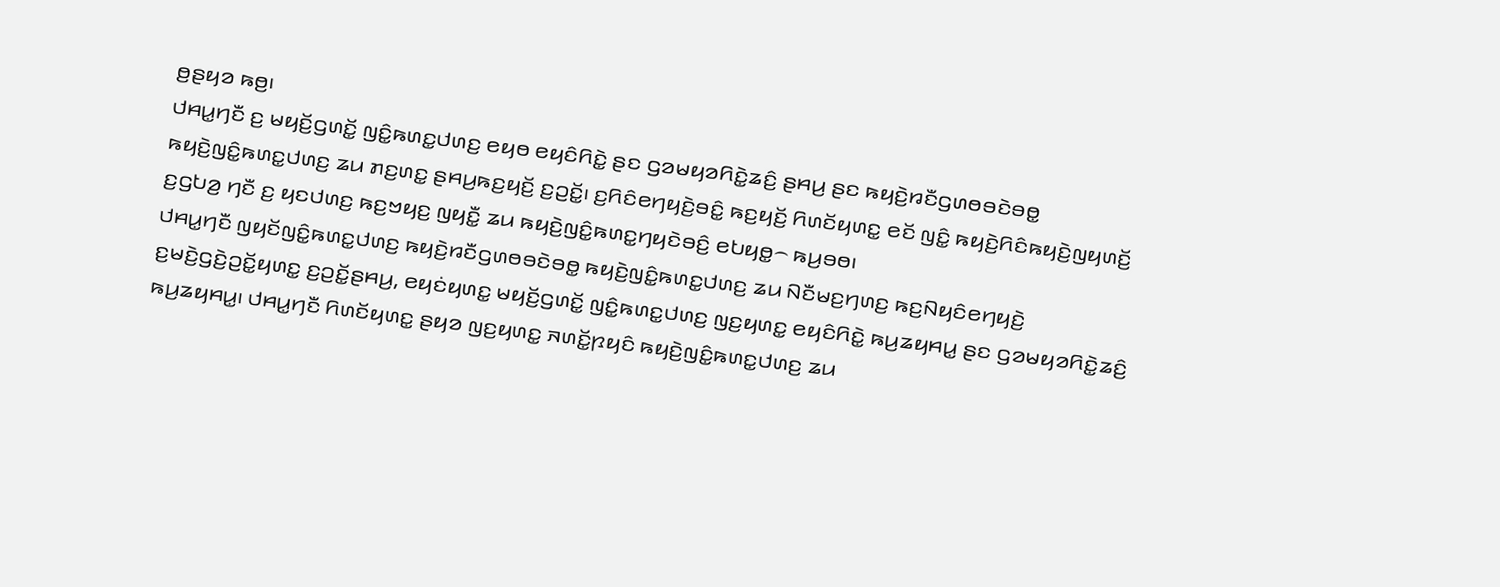ꤥ꤬ꤔꤟꤤ ꤒꤥ꤬꤯
ꤓꤌꤣ꤭ꤚꤢꤪ ꤢ꤬ ꤗꤟꤢꤩ꤬ꤞꤛꤢꤩ꤭ ꤜꤢꤨ꤭ꤒꤛꤢ꤭ꤓꤛꤢ꤬ ꤕꤟꤥ ꤕꤟꤢꤨꤖꤢꤧ꤭ ꤔꤢ ꤞꤤꤗꤟꤤꤖꤢꤧ꤭ꤘꤢꤨ꤬ ꤔꤌꤣ꤬ ꤔꤢ ꤒꤟꤢꤧ꤬ꤙꤢꤪꤞꤛꤥꤋꤢꤧꤋꤥ꤭ ꤒꤟꤢꤧ꤬ꤜꤢꤨ꤭ꤒꤛꤢ꤭ꤓꤛꤢ꤬ ꤘꤣ ꤊꤢ꤬ꤛꤢ꤭ ꤔꤌꤣ꤬ꤒꤢ꤬ꤟꤢꤩ꤬ ꤢ꤬ꤑꤢꤩ꤭꤯ ꤢ꤬ꤖꤢꤨꤕꤚꤟꤢꤧ꤬ꤋꤢꤨ꤭ ꤒꤢ꤬ꤟꤢꤩ꤬ ꤖꤛꤢꤩꤟꤛꤢ꤭ ꤕꤢꤩ ꤜꤢꤨ꤭ ꤒꤟꤢꤧ꤬ꤖꤢꤨꤒꤟꤢꤧ꤬ꤜꤟꤛꤢꤩ꤬ ꤢ꤬ꤞꤝꤤ꤬ ꤚꤢꤪ ꤢ꤬ ꤟꤢꤓꤛꤢ꤬ ꤒꤢ꤬ꤠꤟꤢ꤬ ꤜꤟꤢꤪ꤭ ꤘꤣ ꤒꤟꤢꤧ꤬ꤜꤢꤨ꤭ꤒꤛꤢ꤭ꤚꤟꤢꤧꤋꤢꤨ꤬ ꤕꤝꤟꤥ꤭꤮ ꤒꤣ꤬ꤋꤥ꤯
ꤓꤌꤣ꤭ꤚꤢꤪ ꤜꤟꤢꤩꤜꤢꤨ꤭ꤒꤛꤢ꤭ꤓꤛꤢ꤬ ꤒꤟꤢꤧ꤬ꤙꤢꤪꤞꤛꤥꤋꤢꤧꤋꤥ꤭ ꤒꤟꤢꤧ꤬ꤜꤢꤨ꤭ꤒꤛꤢ꤭ꤓꤛꤢ꤬ ꤘꤣ ꤡꤢꤪꤗꤢ꤬ꤚꤛꤢ꤬ ꤒꤢ꤬ꤡꤟꤢꤨꤕꤚꤟꤢꤧ꤬ ꤢ꤬ꤗꤢꤧ꤬ꤞꤢꤧ꤬ꤑꤢꤩ꤭ꤟꤛꤢ꤭ ꤢ꤬ꤑꤢꤩ꤭ꤔꤌꤣ꤬, ꤕꤟꤢꤦꤟꤛꤢ꤭ ꤗꤟꤢꤩ꤬ꤞꤛꤢꤩ꤭ ꤜꤢꤨ꤭ꤒꤛꤢ꤭ꤓꤛꤢ꤬ ꤜꤢ꤬ꤟꤛꤢ꤭ ꤕꤟꤢꤨꤖꤢꤧ꤭ ꤒꤣ꤬ꤘꤟꤌꤣ꤭ ꤔꤢ ꤞꤤꤗꤟꤤꤖꤢꤧ꤭ꤘꤢꤨ꤬ ꤒꤣ꤬ꤘꤟꤌꤣ꤭꤯ ꤓꤌꤣ꤭ꤚꤢꤪ ꤖꤛꤢꤩꤟꤛꤢ꤭ ꤔꤟꤤ ꤜꤢ꤬ꤟꤛꤢ꤭ ꤏꤛꤢꤩ꤭ꤐꤟꤢꤨ ꤒꤟꤢꤧ꤬ꤜꤢꤨ꤭ꤒꤛꤢ꤭ꤓꤛꤢ꤬ ꤘꤣ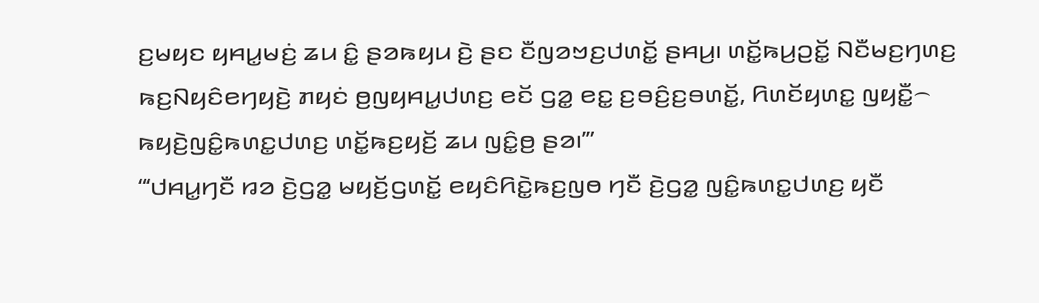ꤢ꤬ꤗꤟꤢ ꤟꤌꤣ꤭ꤗꤢꤦ꤬ ꤘꤣ ꤢꤨ꤭ ꤔꤤꤒꤟꤣ ꤢꤧ꤬ ꤔꤢ ꤢꤪꤜꤤꤠꤢ꤬ꤓꤛꤢꤩ꤭ ꤔꤌꤣ꤬꤯ ꤛꤢꤩ꤭ꤒꤣ꤬ꤑꤢꤩ꤭ ꤡꤢꤪꤗꤢ꤬ꤚꤛꤢ꤬ ꤒꤢ꤬ꤡꤟꤢꤨꤕꤚꤟꤢꤧ꤬ ꤊꤟꤢꤦ ꤥ꤬ꤜꤟꤌꤣ꤭ꤓꤛꤢ꤬ ꤕꤢꤩ ꤞꤤ꤭ ꤕꤢ꤭ ꤢ꤬ꤋꤢꤨ꤬ꤢ꤬ꤋꤛꤢꤩ꤭, ꤖꤛꤢꤩꤟꤛꤢ꤭ ꤜꤟꤢꤪ꤭꤮ ꤒꤟꤢꤧ꤬ꤜꤢꤨ꤭ꤒꤛꤢ꤭ꤓꤛꤢ꤬ ꤛꤢꤩ꤭ꤒꤢ꤬ꤟꤢꤩ꤬ ꤘꤣ ꤜꤢꤨ꤭ꤥ꤬ ꤔꤤ꤯’”
“‘ꤓꤌꤣ꤭ꤚꤢꤪ ꤙꤤ ꤢꤧ꤬ꤞꤤ꤭ ꤗꤟꤢꤩ꤬ꤞꤛꤢꤩ꤭ ꤕꤟꤢꤨꤖꤢꤧ꤭ꤒꤢ꤬ꤜꤥ ꤚꤢꤪ ꤢꤧ꤬ꤞꤤ꤭ ꤜꤢꤨ꤭ꤒꤛꤢ꤭ꤓꤛꤢ꤬ ꤟꤢꤪ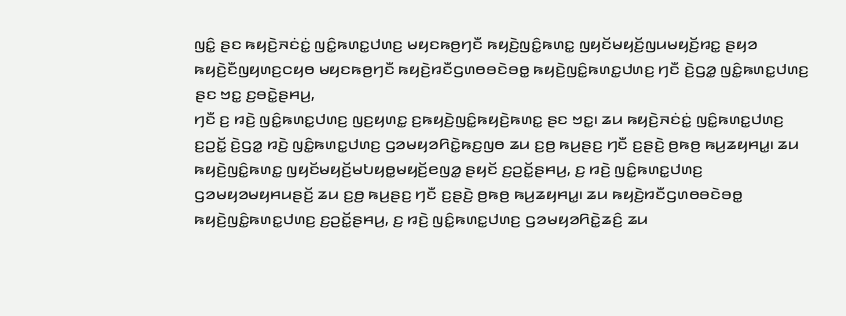ꤜꤢꤨ꤭ ꤔꤢ ꤒꤟꤢꤧ꤬ꤏꤢꤦꤢꤦ꤭ ꤜꤢꤨ꤭ꤒꤛꤢ꤭ꤓꤛꤢ꤬ ꤗꤟꤢꤒꤥ꤬ꤚꤢꤪ ꤒꤟꤢꤧ꤬ꤜꤢꤨ꤭ꤒꤛꤢ꤭ ꤜꤟꤢꤩꤗꤟꤢꤩ꤬ꤜꤣꤗꤟꤢꤩ꤬ꤙꤢ꤭ ꤔꤟꤤ ꤒꤟꤢꤧ꤬ꤢꤪꤜꤟꤛꤢ꤬ꤍꤟꤥ ꤗꤟꤢꤒꤥ꤬ꤚꤢꤪ ꤒꤟꤢꤧ꤬ꤙꤢꤪꤞꤛꤥꤋꤢꤧꤋꤥ꤭ ꤒꤟꤢꤧ꤬ꤜꤢꤨ꤭ꤒꤛꤢ꤭ꤓꤛꤢ꤬ ꤚꤢꤪ ꤢꤧ꤬ꤞꤤ꤭ ꤜꤢꤨ꤭ꤒꤛꤢ꤭ꤓꤛꤢ꤬ ꤔꤢ ꤠꤢ꤭ ꤢ꤬ꤋꤢꤧ꤭ꤔꤌꤣ꤬,
ꤚꤢꤪ ꤢ꤬ ꤙꤢꤧ꤬ ꤜꤢꤨ꤭ꤒꤛꤢ꤭ꤓꤛꤢ꤬ ꤜꤢ꤬ꤟꤛꤢ꤭ ꤢ꤬ꤒꤟꤢꤧ꤬ꤜꤢꤨ꤭ꤒꤟꤢꤧ꤬ꤒꤛꤢ꤭ ꤔꤢ ꤠꤢ꤭꤯ ꤘꤣ ꤒꤟꤢꤧ꤬ꤏꤢꤦꤢꤦ꤭ ꤜꤢꤨ꤭ꤒꤛꤢ꤭ꤓꤛꤢ꤬ ꤢ꤬ꤑꤢꤩ꤭ ꤢꤧ꤬ꤞꤤ꤭ ꤙꤢꤧ꤬ ꤜꤢꤨ꤭ꤒꤛꤢ꤭ꤓꤛꤢ꤬ ꤞꤤꤗꤟꤤꤖꤢꤧ꤭ꤒꤢ꤬ꤜꤥ ꤘꤣ ꤢ꤬ꤥ꤬ ꤒꤣ꤬ꤔꤢ꤬ ꤚꤢꤪ ꤢ꤬ꤔꤢꤧ꤬ ꤥ꤬ꤒꤥ꤬ ꤒꤣ꤬ꤘꤟꤌꤣ꤭꤯ ꤘꤣ ꤒꤟꤢꤧ꤬ꤜꤢꤨ꤭ꤒꤛꤢ꤭ ꤜꤟꤢꤩꤗꤟꤢꤩ꤬ꤗꤝꤟꤥ꤭ꤗꤟꤢꤩ꤬ꤕꤜꤤ꤭ ꤔꤟꤢꤩ ꤢ꤬ꤑꤢꤩ꤭ꤔꤌꤣ꤬, ꤢ꤬ ꤙꤢꤧ꤬ ꤜꤢꤨ꤭ꤒꤛꤢ꤭ꤓꤛꤢ꤬ ꤞꤤꤗꤟꤤꤗꤟꤌꤣꤔꤢꤩ꤬ ꤘꤣ ꤢ꤬ꤥ꤬ ꤒꤣ꤬ꤔꤢ꤬ ꤚꤢꤪ ꤢ꤬ꤔꤢꤧ꤬ ꤥ꤬ꤒꤥ꤬ ꤒꤣ꤬ꤘꤟꤌꤣ꤭꤯ ꤘꤣ ꤒꤟꤢꤧ꤬ꤙꤢꤪꤞꤛꤥꤋꤢꤧꤋꤥ꤭ ꤒꤟꤢꤧ꤬ꤜꤢꤨ꤭ꤒꤛꤢ꤭ꤓꤛꤢ꤬ ꤢ꤬ꤑꤢꤩ꤭ꤔꤌꤣ꤬, ꤢ꤬ ꤙꤢꤧ꤬ ꤜꤢꤨ꤭ꤒꤛꤢ꤭ꤓꤛꤢ꤬ ꤞꤤꤗꤟꤤꤖꤢꤧ꤭ꤘꤢꤨ꤬ ꤘꤣ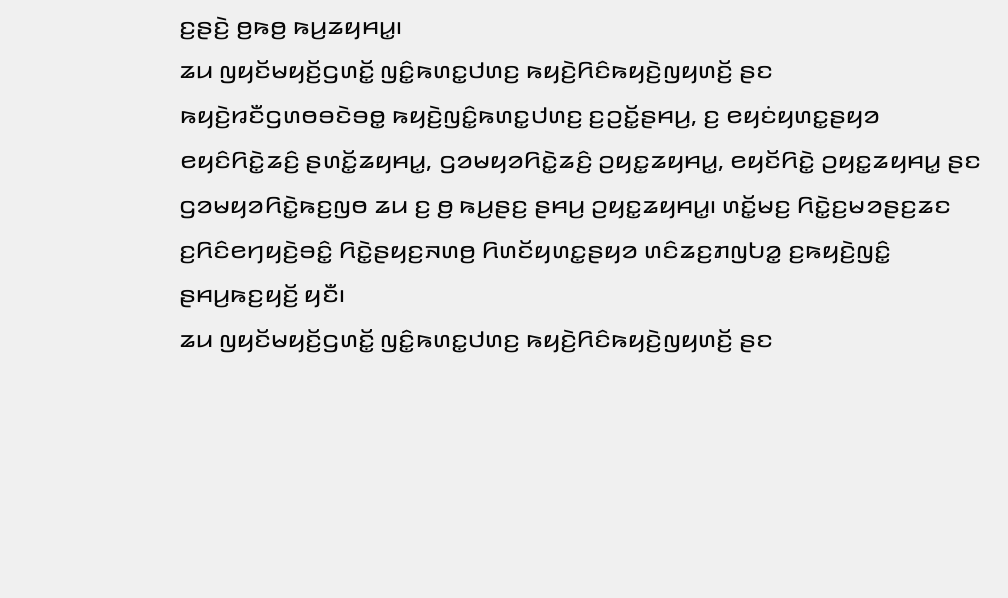ꤢ꤬ꤔꤢꤧ꤬ ꤥ꤬ꤒꤥ꤬ ꤒꤣ꤬ꤘꤟꤌꤣ꤭꤯
ꤘꤣ ꤜꤟꤢꤩꤗꤟꤢꤩ꤬ꤞꤛꤢꤩ꤭ ꤜꤢꤨ꤭ꤒꤛꤢ꤭ꤓꤛꤢ꤬ ꤒꤟꤢꤧ꤬ꤖꤢꤨꤒꤟꤢꤧ꤬ꤜꤟꤛꤢꤩ꤬ ꤔꤢ ꤒꤟꤢꤧ꤬ꤙꤢꤪꤞꤛꤥꤋꤢꤧꤋꤥ꤭ ꤒꤟꤢꤧ꤬ꤜꤢꤨ꤭ꤒꤛꤢ꤭ꤓꤛꤢ꤬ ꤢ꤬ꤑꤢꤩ꤭ꤔꤌꤣ꤬, ꤢ꤬ ꤕꤟꤢꤦꤟꤛꤢ꤭ꤔꤟꤤ ꤕꤟꤢꤨꤖꤢꤧ꤭ꤘꤢꤨ꤬ ꤔꤛꤢꤩ꤭ꤘꤟꤌꤣ꤭, ꤞꤤꤗꤟꤤꤖꤢꤧ꤭ꤘꤢꤨ꤬ ꤑꤟꤢ꤭ꤘꤟꤌꤣ꤭, ꤕꤟꤢꤩꤖꤢꤧ꤭ ꤑꤟꤢ꤭ꤘꤟꤌꤣ꤭ ꤔꤢ ꤞꤤꤗꤟꤤꤖꤢꤧ꤭ꤒꤢ꤬ꤜꤥ ꤘꤣ ꤢ꤬ ꤥ꤬ ꤒꤣ꤬ꤔꤢ꤬ ꤔꤌꤣ꤬ ꤑꤟꤢ꤭ꤘꤟꤌꤣ꤭꤯ ꤛꤢꤩ꤭ꤗꤢ꤬ ꤖꤢꤧ꤭ꤢ꤬ꤗꤤꤔꤢ꤬ꤘꤢ ꤢ꤬ꤖꤢꤨꤕꤚꤟꤢꤧ꤬ꤋꤢꤨ꤭ ꤖꤢꤧ꤭ꤔꤟꤢ꤬ꤏꤛꤥ꤬ ꤖꤛꤢꤩꤟꤛꤢ꤭ꤔꤟꤤ ꤛꤢꤨꤘꤢ꤬ꤊꤜꤝꤤ꤭ ꤢ꤬ꤒꤟꤢꤧ꤬ꤜꤢꤨ꤭ ꤔꤌꤣ꤬ꤒꤢ꤬ꤟꤢꤩ꤬ ꤟꤢꤪ꤯
ꤘꤣ ꤜꤟꤢꤩꤗꤟꤢꤩ꤬ꤞꤛꤢꤩ꤭ ꤜꤢꤨ꤭ꤒꤛꤢ꤭ꤓꤛꤢ꤬ ꤒꤟꤢꤧ꤬ꤖꤢꤨꤒꤟꤢꤧ꤬ꤜꤟꤛꤢꤩ꤬ ꤔꤢ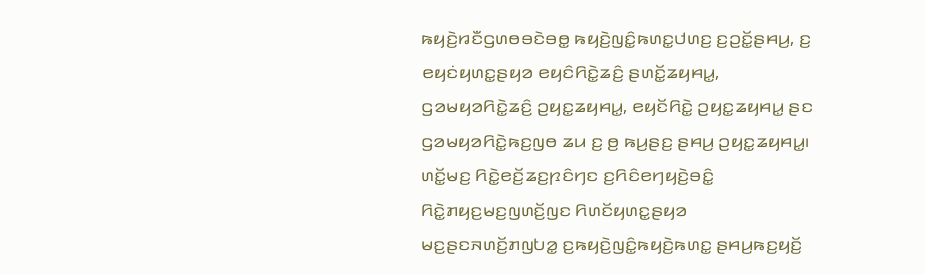ꤒꤟꤢꤧ꤬ꤙꤢꤪꤞꤛꤥꤋꤢꤧꤋꤥ꤭ ꤒꤟꤢꤧ꤬ꤜꤢꤨ꤭ꤒꤛꤢ꤭ꤓꤛꤢ꤬ ꤢ꤬ꤑꤢꤩ꤭ꤔꤌꤣ꤬, ꤢ꤬ ꤕꤟꤢꤦꤟꤛꤢ꤭ꤔꤟꤤ ꤕꤟꤢꤨꤖꤢꤧ꤭ꤘꤢꤨ꤬ ꤔꤛꤢꤩ꤭ꤘꤟꤌꤣ꤭, ꤞꤤꤗꤟꤤꤖꤢꤧ꤭ꤘꤢꤨ꤬ ꤑꤟꤢ꤭ꤘꤟꤌꤣ꤭, ꤕꤟꤢꤩꤖꤢꤧ꤭ ꤑꤟꤢ꤭ꤘꤟꤌꤣ꤭ ꤔꤢ ꤞꤤꤗꤟꤤꤖꤢꤧ꤭ꤒꤢ꤬ꤜꤥ ꤘꤣ ꤢ꤬ ꤥ꤬ ꤒꤣ꤬ꤔꤢ꤬ ꤔꤌꤣ꤬ ꤑꤟꤢ꤭ꤘꤟꤌꤣ꤭꤯ ꤛꤢꤩ꤭ꤗꤢ꤬ ꤖꤢꤧ꤭ꤕꤢꤩ꤬ꤘꤢ꤬ꤐꤢꤨꤚꤢ ꤢ꤬ꤖꤢꤨꤕꤚꤟꤢꤧ꤬ꤋꤢꤨ꤭ ꤖꤢꤧ꤭ꤊꤟꤢ꤬ꤗꤢ꤬ꤜꤛꤢꤩ꤬ꤜꤢ ꤖꤛꤢꤩꤟꤛꤢ꤭ꤔꤟꤤ ꤗꤢ꤬ꤔꤢꤏꤛꤢꤩ꤬ꤊꤜꤝꤤ꤭ ꤢ꤬ꤒꤟꤢꤧ꤬ꤜꤢꤨ꤭ꤒꤟꤢꤧ꤬ꤒꤛꤢ꤭ ꤔꤌꤣ꤬ꤒꤢ꤬ꤟꤢꤩ꤬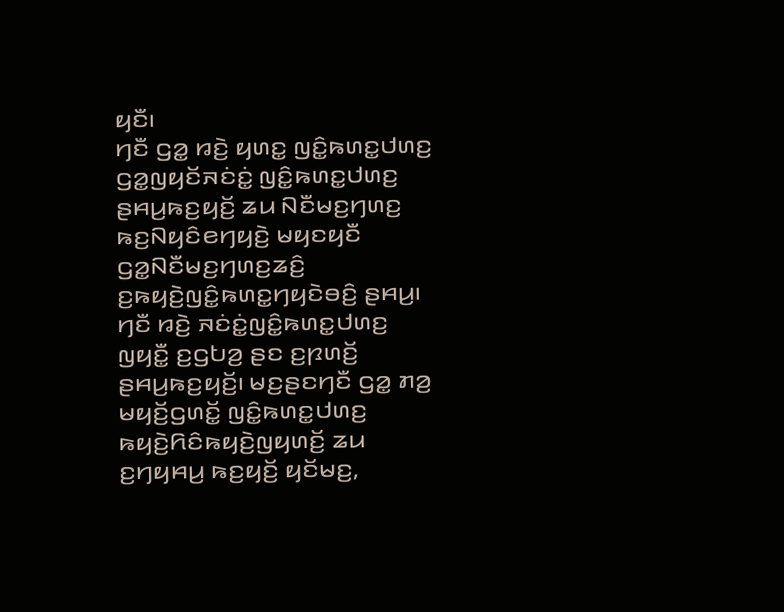ꤟꤢꤪ꤯
ꤚꤢꤪ ꤞꤤ꤭ ꤙꤢꤧ꤬ ꤟꤛꤢ꤭ ꤜꤢꤨ꤭ꤒꤛꤢ꤭ꤓꤛꤢ꤬ ꤞꤤ꤭ꤜꤟꤢꤩꤏꤢꤦꤢꤦ꤭ ꤜꤢꤨ꤭ꤒꤛꤢ꤭ꤓꤛꤢ꤬ ꤔꤌꤣ꤬ꤒꤢ꤬ꤟꤢꤩ꤬ ꤘꤣ ꤡꤢꤪꤗꤢ꤬ꤚꤛꤢ꤬ ꤒꤢ꤬ꤡꤟꤢꤨꤕꤚꤟꤢꤧ꤬ ꤗꤟꤢꤟꤢꤪ ꤞꤤ꤭ꤡꤢꤪꤗꤢ꤬ꤚꤛꤢ꤬ꤘꤢꤨ꤬ ꤢ꤬ꤒꤟꤢꤧ꤬ꤜꤢꤨ꤭ꤒꤛꤢ꤭ꤚꤟꤢꤧꤋꤢꤨ꤬ ꤔꤌꤣ꤬꤯ ꤚꤢꤪ ꤙꤢꤧ꤬ ꤏꤢꤦꤢꤦ꤭ꤜꤢꤨ꤭ꤒꤛꤢ꤭ꤓꤛꤢ꤬ ꤜꤟꤢꤪ꤭ ꤢ꤬ꤞꤝꤤ꤬ ꤔꤢ ꤢ꤬ꤐꤛꤢꤩ꤬ ꤔꤌꤣ꤬ꤒꤢ꤬ꤟꤢꤩ꤬꤯ ꤗꤢ꤬ꤔꤢꤚꤢꤪ ꤞꤤ꤭ ꤊꤤ꤬ ꤗꤟꤢꤩ꤬ꤞꤛꤢꤩ꤭ ꤜꤢꤨ꤭ꤒꤛꤢ꤭ꤓꤛꤢ꤬ ꤒꤟꤢꤧ꤬ꤖꤢꤨꤒꤟꤢꤧ꤬ꤜꤟꤛꤢꤩ꤬ ꤘꤣ ꤢ꤬ꤚꤟꤌꤣ꤬ ꤒꤢ꤬ꤟꤢꤩ꤬ ꤟꤢꤩꤗꤢ꤬,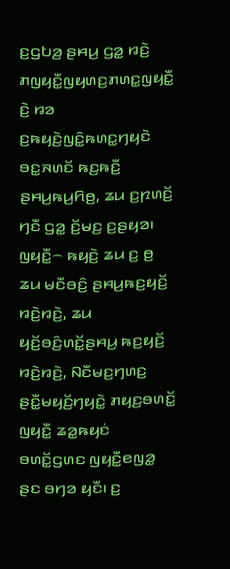ꤢ꤬ꤞꤝꤤ꤬ ꤔꤌꤣ꤬ ꤞꤤ꤭ ꤙꤢꤧ꤬ ꤊꤜꤟꤢꤪ꤭ꤜꤟꤛꤢ꤬ꤊꤛꤢ꤭ꤜꤟꤢꤪ꤭ ꤢꤧ꤬ ꤙꤤ ꤢ꤬ꤒꤟꤢꤧ꤬ꤜꤢꤨ꤭ꤒꤛꤢ꤭ꤚꤟꤢꤧ ꤋꤢ꤭ꤏꤛꤢꤩ ꤒꤢ꤬ꤒꤢꤪ꤬ ꤔꤌꤣ꤬ꤒꤣ꤬ꤖꤥ꤬, ꤘꤣ ꤢ꤬ꤐꤛꤢꤩ꤬ ꤚꤢꤪ ꤞꤤ꤭ ꤢꤩ꤬ꤗꤢ꤬ ꤢ꤬ꤔꤟꤤ꤯
ꤜꤟꤢꤪ꤭꤮ ꤒꤟꤢꤧ꤬ ꤘꤣ ꤢ꤬ ꤥ꤬ ꤘꤣ ꤗꤢꤪꤋꤢꤨ꤬ ꤔꤌꤣ꤬ꤒꤢ꤬ꤟꤢꤩ꤬ ꤙꤢꤧ꤬ꤙꤢꤧ꤬, ꤘꤣ ꤟꤢꤩ꤬ꤋꤢꤨ꤬ꤛꤢꤩ꤭ꤔꤌꤣ꤬ ꤒꤢ꤬ꤟꤢꤩ꤬ ꤙꤢꤧ꤬ꤙꤢꤧ꤬, ꤡꤢꤪꤗꤢ꤬ꤚꤛꤢ꤬ ꤔꤢꤪ꤭ꤗꤟꤢꤩ꤬ꤚꤟꤢꤧ꤭ ꤊꤟꤢ꤬ꤋꤛꤢꤩ꤭ ꤜꤟꤢꤪ꤭ ꤘꤤ꤭ꤒꤟꤢꤦ ꤋꤛꤢꤩ꤭ꤞꤛꤢ ꤜꤟꤢꤪ꤭ꤕꤜꤤ꤭ ꤔꤢ ꤋꤚꤤ ꤟꤢꤪ꤯ ꤢ꤬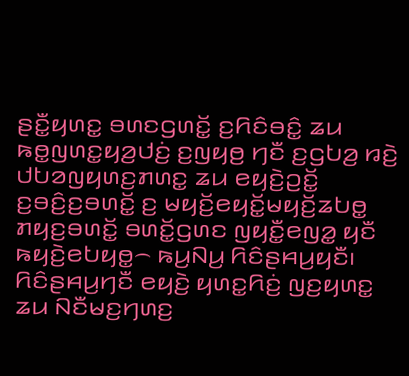ꤔꤢꤪ꤭ꤟꤛꤢ꤭ ꤋꤛꤢꤞꤛꤢꤩ꤭ ꤢ꤬ꤖꤢꤨꤋꤢꤨ꤭ ꤘꤣ ꤒꤥ꤭ꤜꤛꤢ꤭ꤟꤤ꤬ꤓꤢꤦ꤬ ꤢ꤬ꤜꤟꤥ꤬ ꤚꤢꤪ ꤢ꤬ꤞꤝꤤ꤬ ꤙꤢꤧ꤬ ꤓꤝꤤꤜꤟꤛꤢ꤬ꤊꤛꤢ꤭ ꤘꤣ ꤕꤟꤢꤧ꤬ꤑꤢꤩ꤭ ꤢ꤬ꤋꤢꤨ꤬ꤢ꤬ꤋꤛꤢꤩ꤭ ꤢ꤬ ꤗꤟꤢꤩ꤬ꤕꤟꤢꤩ꤭ꤗꤟꤢꤩ꤬ꤘꤝꤥ꤭ ꤊꤟꤢ꤬ꤋꤛꤢꤩ꤭ ꤋꤛꤢꤩ꤭ꤞꤛꤢ ꤜꤟꤢꤪ꤭ꤕꤜꤤ꤭ ꤟꤢꤪ ꤒꤟꤢꤧ꤬ꤕꤝꤟꤥ꤭꤮ ꤒꤣ꤬ꤡꤣ꤬ ꤖꤢꤨꤔꤌꤣ꤬ꤟꤢꤪ꤯
ꤖꤢꤨꤔꤌꤣ꤬ꤚꤢꤪ ꤕꤟꤢꤧ꤬ ꤟꤛꤢ꤭ꤖꤢꤦ꤬ ꤜꤢ꤬ꤟꤛꤢ꤭ ꤘꤣ ꤡꤢꤪꤗꤢ꤬ꤚꤛꤢ꤬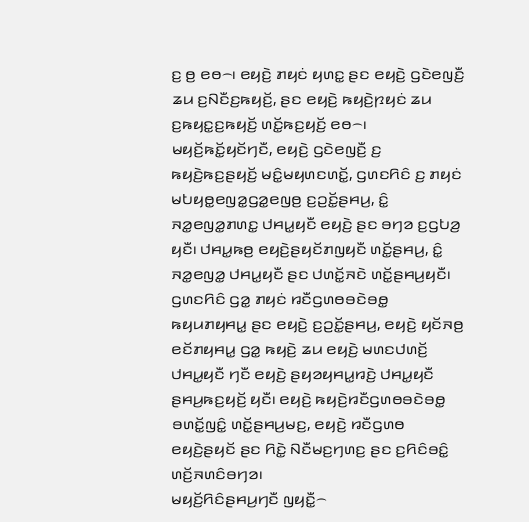ꤢ꤬ ꤥ꤬ ꤕꤥ꤮꤯ ꤕꤟꤢꤧ꤬ ꤊꤟꤢꤦ ꤟꤛꤢ꤭ ꤔꤢ ꤕꤟꤢꤧ꤬ ꤞꤢꤧꤕꤜꤢꤪ꤬ ꤘꤣ ꤢ꤬ꤡꤢꤪꤢ꤬ꤒꤟꤢꤩ꤬, ꤔꤢ ꤕꤟꤢꤧ꤬ ꤒꤟꤢꤧ꤬ꤐꤟꤢꤦ ꤘꤣ ꤢ꤬ꤒꤟꤢ꤭ꤢ꤬ꤒꤟꤢꤩ꤬ ꤛꤢꤩ꤭ꤒꤢ꤬ꤟꤢꤩ꤬ ꤕꤥ꤮꤯ ꤗꤟꤢꤩ꤬ꤒꤢꤩ꤭ꤟꤢꤩꤚꤢꤪ, ꤕꤟꤢꤧ꤬ ꤞꤢꤧꤕꤜꤢꤪ꤬ ꤢ꤬ ꤒꤟꤢꤧ꤬ꤒꤢ꤬ꤔꤟꤢꤩ꤬ ꤗꤢꤨ꤭ꤗꤟꤛꤢꤛꤢꤩ꤭, ꤞꤛꤢꤖꤢꤨ ꤢ꤬ ꤊꤟꤢꤦ ꤗꤝꤟꤥ꤭ꤕꤜꤤ꤭ꤞꤤ꤭ꤕꤜꤥ꤬ ꤢ꤬ꤑꤢꤩ꤭ꤔꤌꤣ꤬, ꤢꤨ꤭ ꤏꤤ꤭ꤕꤜꤤ꤭ꤊꤛꤢ꤭ ꤓꤌꤣ꤭ꤟꤢꤪ ꤕꤟꤢꤧ꤬ ꤔꤢ ꤋꤚꤤ ꤢ꤬ꤞꤝꤤ꤬ ꤟꤢꤪ꤯ ꤓꤌꤣ꤭ꤒꤥ꤬ ꤕꤟꤢꤧ꤬ꤔꤟꤢꤩꤊꤜꤟꤢꤪ ꤛꤢꤩ꤭ꤔꤌꤣ꤬, ꤢꤨ꤭ ꤏꤤ꤭ꤕꤜꤤ꤭ ꤓꤌꤣ꤭ꤟꤢꤪ ꤔꤢ ꤓꤛꤢꤩ꤭ꤏꤢꤧ ꤛꤢꤩ꤭ꤔꤌꤣ꤬ꤟꤢꤪ꤯
ꤞꤛꤢꤖꤢꤨ ꤞꤤ꤭ ꤊꤟꤢꤦ ꤙꤢꤪꤞꤛꤥꤋꤢꤧꤋꤥ꤭ ꤒꤟꤣꤊꤟꤌꤣ꤭ ꤔꤢ ꤕꤟꤢꤧ꤬ ꤢ꤬ꤑꤢꤩ꤭ꤔꤌꤣ꤬, ꤕꤟꤢꤧ꤬ ꤟꤢꤩꤏꤥ꤬ ꤕꤢꤩꤊꤟꤌꤣ꤭ ꤞꤤ꤭ ꤒꤟꤢꤧ꤬ ꤘꤣ ꤕꤟꤢꤧ꤬ ꤗꤛꤢꤓꤛꤢꤩ꤬ ꤓꤌꤣ꤭ꤟꤢꤪ ꤚꤢꤪ ꤕꤟꤢꤧ꤬ ꤔꤟꤤꤟꤌꤣ꤭ꤙꤢꤧ꤬ ꤓꤌꤣ꤭ꤟꤢꤪ ꤔꤌꤣ꤬ꤒꤢ꤬ꤟꤢꤩ꤬ ꤟꤢꤪ꤯ ꤕꤟꤢꤧ꤬ ꤒꤟꤢꤧ꤬ꤙꤢꤪꤞꤛꤥꤋꤢꤧꤋꤥ꤭ ꤋꤛꤢꤩ꤭ꤜꤢꤨ꤭ ꤛꤢꤩ꤭ꤔꤌꤣ꤬ꤗꤢ꤬, ꤕꤟꤢꤧ꤬ ꤙꤢꤪꤞꤛꤥ ꤕꤟꤢꤧ꤬ꤔꤟꤢꤩ ꤔꤢ ꤖꤢꤧ꤭ ꤡꤢꤪꤗꤢ꤬ꤚꤛꤢ꤬ ꤔꤢ ꤢ꤬ꤖꤢꤨꤋꤢꤨ꤭ ꤛꤢꤩ꤬ꤏꤛꤢꤨꤋꤚꤤ꤯
ꤗꤟꤢꤩ꤬ꤖꤢꤨꤔꤌꤣ꤬ꤚꤢꤪ ꤜꤟꤢꤪ꤭꤮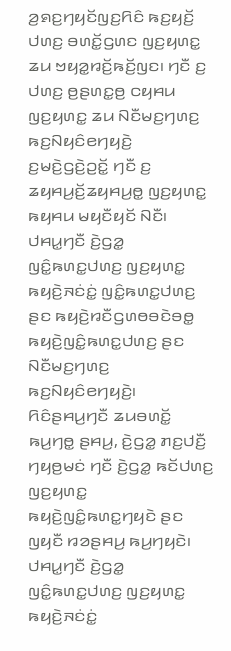ꤤ꤬ꤎꤢ꤬ꤚꤟꤢꤩꤜꤢ꤬ꤖꤢꤨ ꤒꤢ꤬ꤟꤢꤩ꤬ ꤓꤛꤢ꤬ ꤋꤛꤢꤩ꤭ꤞꤛꤢ ꤜꤢ꤬ꤟꤛꤢ꤭ ꤘꤣ ꤠꤟꤤ꤭ꤙꤢꤩ꤬ꤒꤢꤩ꤬ꤜꤢ꤯ ꤚꤢꤪ ꤢ꤬ ꤓꤛꤢ꤬ ꤥ꤬ꤔꤛꤢ꤭ꤥ꤬ ꤍꤟꤌꤣ ꤜꤢ꤬ꤟꤛꤢ꤭ ꤘꤣ ꤡꤢꤪꤗꤢ꤬ꤚꤛꤢ꤬ ꤒꤢ꤬ꤡꤟꤢꤨꤕꤚꤟꤢꤧ꤬ ꤢ꤬ꤗꤢꤧ꤬ꤞꤢꤧ꤬ꤑꤢꤩ꤭ ꤚꤢꤪ ꤢ꤬ ꤘꤟꤌꤣ꤬ꤢꤩ꤬ꤘꤟꤌꤣ꤬ꤥ꤭ ꤜꤢ꤬ꤟꤛꤢ꤭ ꤒꤟꤌꤣ ꤗꤟꤢꤪꤟꤢꤩ ꤡꤢꤪ꤯ ꤓꤌꤣ꤭ꤚꤢꤪ ꤢꤧ꤬ꤞꤤ꤭ ꤜꤢꤨ꤭ꤒꤛꤢ꤭ꤓꤛꤢ꤬ ꤜꤢ꤬ꤟꤛꤢ꤭ ꤒꤟꤢꤧ꤬ꤏꤢꤦꤢꤦ꤭ ꤜꤢꤨ꤭ꤒꤛꤢ꤭ꤓꤛꤢ꤬ ꤔꤢ ꤒꤟꤢꤧ꤬ꤙꤢꤪꤞꤛꤥꤋꤢꤧꤋꤥ꤭ ꤒꤟꤢꤧ꤬ꤜꤢꤨ꤭ꤒꤛꤢ꤭ꤓꤛꤢ꤬ ꤔꤢ ꤡꤢꤪꤗꤢ꤬ꤚꤛꤢ꤬ ꤒꤢ꤬ꤡꤟꤢꤨꤕꤚꤟꤢꤧ꤬꤯
ꤖꤢꤨꤔꤌꤣ꤬ꤚꤢꤪ ꤘꤣꤋꤛꤢꤩ꤭ ꤒꤣ꤬ꤚꤥ꤭ ꤔꤌꤣ꤬, ꤢꤧ꤬ꤞꤤ꤭ ꤊꤢ꤬ꤓꤢꤪ꤬ ꤚꤟꤥ꤬ꤗꤢꤦ ꤚꤢꤪ ꤢꤧ꤬ꤞꤤ꤭ ꤒꤢꤩꤓꤛꤢ꤬ ꤜꤢ꤬ꤟꤛꤢ꤭ ꤒꤟꤢꤧ꤬ꤜꤢꤨ꤭ꤒꤛꤢ꤭ꤚꤟꤢꤧ ꤔꤢ ꤜꤟꤢꤪ ꤙꤤꤔꤌꤣ꤬ ꤒꤣ꤬ꤚꤟꤢꤧ꤯ ꤓꤌꤣ꤭ꤚꤢꤪ ꤢꤧ꤬ꤞꤤ꤭ ꤜꤢꤨ꤭ꤒꤛꤢ꤭ꤓꤛꤢ꤬ ꤜꤢ꤬ꤟꤛꤢ꤭ ꤒꤟꤢꤧ꤬ꤏꤢꤦꤢꤦ꤭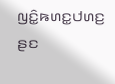ꤜꤢꤨ꤭ꤒꤛꤢ꤭ꤓꤛꤢ꤬ ꤔꤢ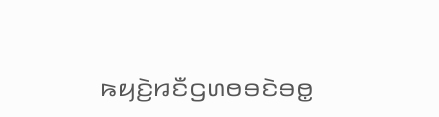ꤒꤟꤢꤧ꤬ꤙꤢꤪꤞꤛꤥꤋꤢꤧꤋꤥ꤭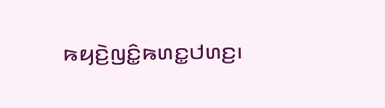ꤒꤟꤢꤧ꤬ꤜꤢꤨ꤭ꤒꤛꤢ꤭ꤓꤛꤢ꤬꤯